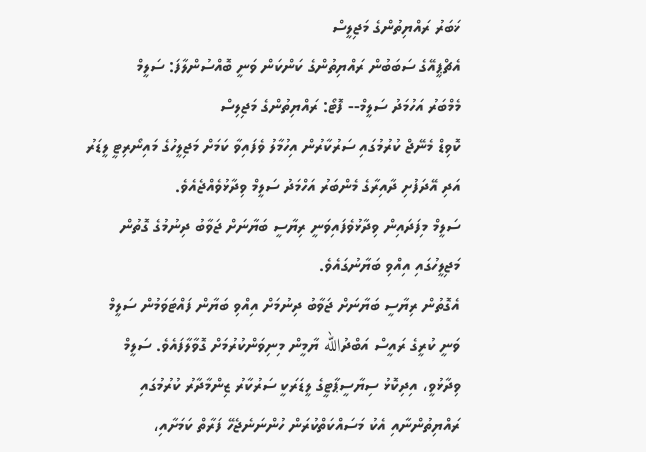ޚަބަރު ރައްޔިތުންގެ މަޖިލީސް
އެޗްޕީއޭގެ ސަބަބުން ރައްޔިތުންގެ ކަންކަން ވަނީ ބޮއްސުންލާފަ: ސަލީމް
މެމްބަރު އަހުމަދު ސަލީމް-- ފޮޓޯ: ރައްޔިތުންގެ މަޖިލިސް
ކޮވިޑް މެނޭޖް ކުރުމުގައި ސަރުކާރުން އިހުމާލު ވެފައިވާ ކަމަށް މަޖިލީހުގެ މައިނޯރިޓީ ލީޑަރު އަދި އޭދަފުށި ދާއިރާގެ މެންބަރު އަހްމަދު ސަލީމް ވިދާޅުވެއްޖެއެވެ.
ސަލީމް މިފަދައިން ވިދާޅުވެފައިވަނީ ރިޔާސީ ބަޔާނަށް ޖަވާބު ދިނުމުގެ ގޮތުން މަޖިލީހުގައި އިއްވި ބަޔާނުގައެވެ.
އެގޮތުން ރިޔާސީ ބަޔާނަށް ޖަވާބު ދިނުމަށް އިއްވި ބަޔާން ފައްޓަވަމުން ސަލީމް ވަނީ ކުރީގެ ރައީސް އަބްދުالله ޔާމީން މިނިވަންކުރުމަށް ގޮވާލާފައެވެ. ސަލީމް ވިދާޅުވީ، އިދިކޮޅު ސިޔާސީޕާޓީގެ ލީޑަރަކީ ސަރުކާރު ޒިންމާދާރު ކުރުމުގައި ރައްޔިތުންނާއި އެކު މަސައްކަތްކުރަން ހުންނަނެޖެހޭ ފަރާތް ކަމަށާއި،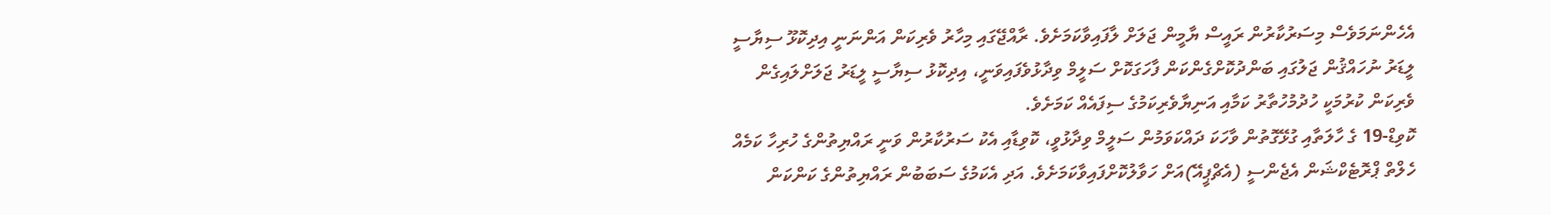އެހެންނަމަވެސް މިސަރުކާރުން ރައީސް ޔާމީން ޖަލަށް ލާފައިވާކަމަށެވެ. ރާއްޖޭގައި މިހާރު ވެރިކަން އަންނަނީ އިދިކޮޅޫ ސިޔާސީ ލީޑަރު ނުހައްޤުން ޖަލުގައި ބަންދުކޮށްގެންކަން ފާހަގަކޮށް ސަލީމް ވިދާޅުވެފައިވަނީ، އިދިކޮޅު ސިޔާސީ ލީޑަރު ޖަލަށްލައިގެން ވެރިކަން ކުރުމަކީ ހުދުމުހުތާރު ކަމާއި އަނިޔާވެރިކަމުގެ ސިފައެއް ކަމަށެވެ.
ކޮވިޑް-19 ގެ ހާލަތާއި ގުޅޭގޮތުން ވާހަކަ ދައްކަވަމުން ސަލީމް ވިދާޅުވީ، ކޮވިޑާއި އެކު ސަރުކާރުން ވަނީ ރައްޔިތުންގެ ހުރިހާ ކަމެއް ހެލްތް ޕްރޮޓެކްޝަން އެޖެންސީ (އެޗްޕީއޭ)އަށް ހަވާލުކޮށްފައިވާކަމަށެވެ. އަދި އެކަމުގެ ސަބަބުން ރައްޔިތުންގެ ކަންކަން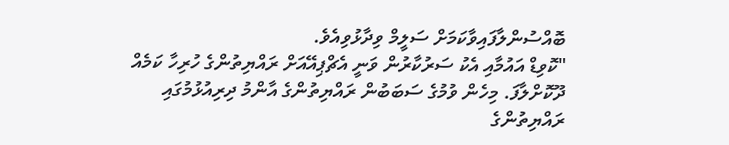ބޮއްސުންލާފައިވާކަމަށް ސަލީމް ވިދާޅުވިއެވެ.
"ކޮވިޑް އައުމާއި އެކު ސަރުކާރުން ވަނީ އެޗްޕިއޭއަށް ރައްޔިތުންގެ ހުރިހާ ކަމެއް ދޫކޮށްލާފަ. މިހެން ވުމުގެ ސަބަބުން ރައްޔިތުންގެ އާންމު ދިރިއުޅުމުގައި ރައްޔިތުންގެ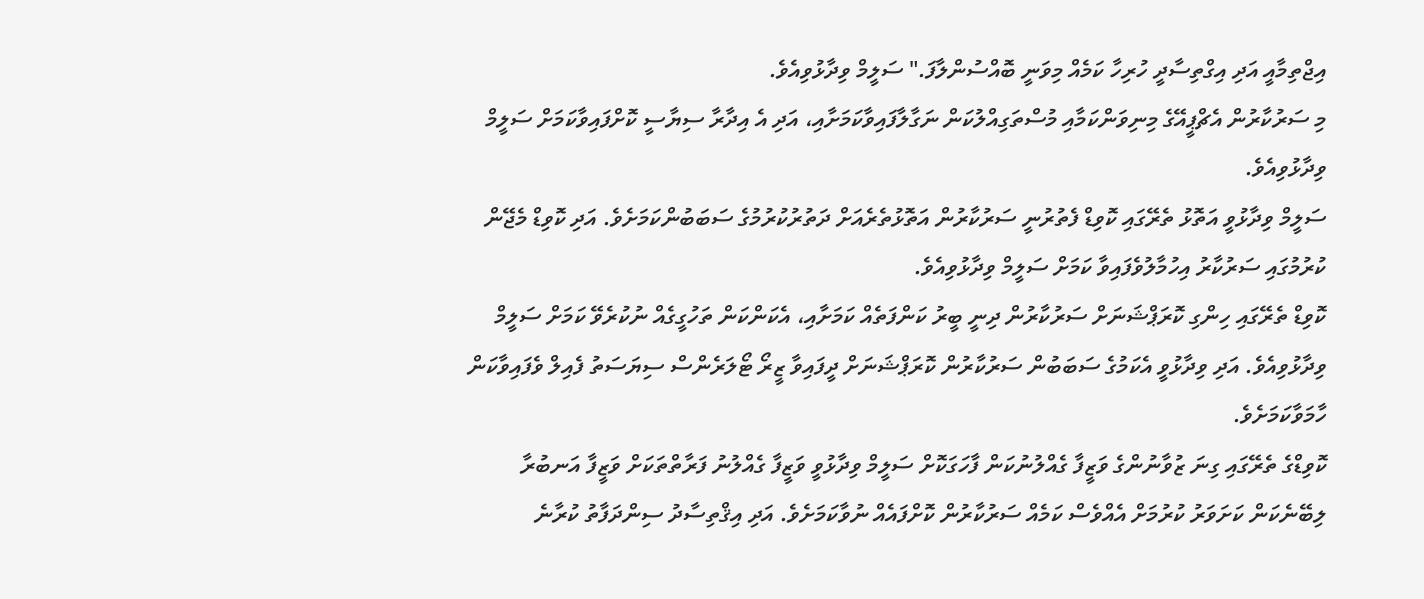އިޖްތިމާއީ އަދި އިގްތިސާދީ ހުރިހާ ކަމެއް މިވަނީ ބޮއްސުންލާފަ." ސަލީމް ވިދާޅުވިއެވެ.
މި ސަރުކާރުން އެޗްޕީއޭގެ މިނިވަންކަމާއި މުސްތަގިއްލުކަން ނަގާލާފައިވާކަމަށާއި، އަދި އެ އިދާރާ ސިޔާސީ ކޮށްފައިވާކަމަށް ސަލީމް ވިދާޅުވިއެވެ.
ސަލީމް ވިދާޅުވީ އަތޮޅު ތެރޭގައި ކޮވިޑް ފެތުރުނީ ސަރުކާރުން އަތޮޅުތެރެއަށް ދަތުރުކުރުމުގެ ސަބަބުންކަމަށެވެ. އަދި ކޮވިޑް މެޖޭން ކުރުމުގައި ސަރުކާރު އިހުމާލުވެފައިވާ ކަމަށް ސަލީމް ވިދާޅުވިއެވެ.
ކޮވިޑް ތެރޭގައި ހިންގި ކޮރަޕްޝަނަށް ސަރުކާރުން ދިނީ ބީރު ކަންފަތެއް ކަމަށާއި، އެކަންކަން ތަހުގީގެއް ނުކުރެވޭ ކަމަށް ސަލީމް ވިދާޅުވިއެވެ. އަދި ވިދާޅުވީ އެކަމުގެ ސަބަބުން ސަރުކާރުން ކޮރަޕްޝަނަށް ދީފައިވާ ޒީރޯ ޓޯލަރެންސް ސިޔަސަތު ފެއިލް ވެފައިވާކަން ހާމަވާކަމަށެވެ.
ކޮވިޑްގެ ތެރޭގައި ގިނަ ޒުވާނުންގެ ވަޒީފާ ގެއްލުނުކަން ފާހަގަކޮށް ސަލީމް ވިދާޅުވީ ވަޒީފާ ގެއްލުނު ފަރާތްތަކަށް ވަޒީފާ އަނބުރާ ލިބޭނެކަން ކަށަވަރު ކުރުމަށް އެއްވެސް ކަމެއް ސަރުކާރުން ކޮށްފައެއް ނުވާކަމަށެވެ. އަދި އިޤްތިސާދު ސިންދަފާތު ކުރާނެ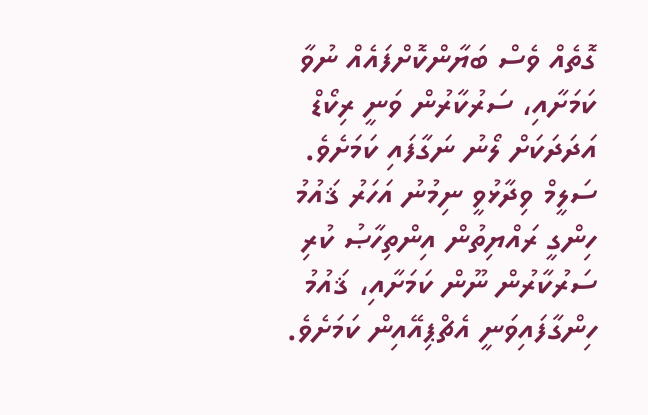ގޮތެއް ވެސް ބަޔާންކޮށްފައެއް ނުވާ ކަމަށާއި، ސަރުކާރުން ވަނީ ރިކޯޑް އަދަދަކަށް ލޯނު ނަގާފައި ކަމަށެވެ.
ސަލީމް ވިދާޅުވީ ނިމުނު އަހަރު ޤައުމު ހިންގީ ރައްޔިތުން އިންތިހާޞު ކުރި ސަރުކާރުން ނޫން ކަމަށާއި، ޤައުމު ހިންގާފައިވަނީ އެޗްޕިއޭއިން ކަމަށެވެ.